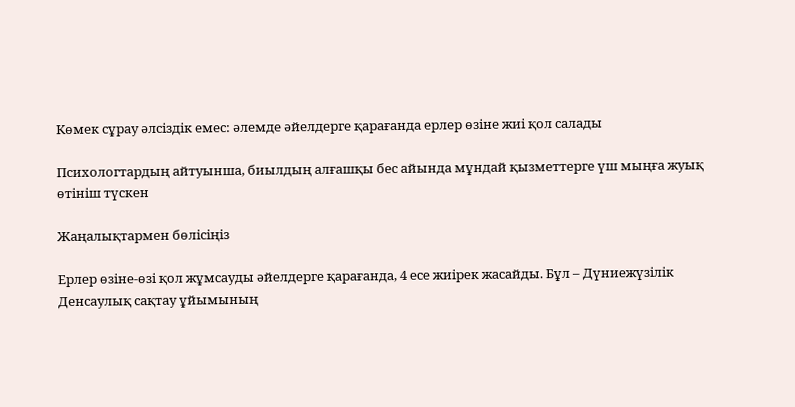Көмек сұрау әлсіздік емес: әлемде әйелдерге қарағанда ерлер өзіне жиі қол салады

Психологтардың айтуынша, биылдың алғашқы бес айында мұндай қызметтерге үш мыңға жуық өтініш түскен

Жаңалықтармен бөлісіңіз

Ерлер өзіне-өзі қол жұмсауды әйелдерге қарағанда, 4 есе жиірек жасайды. Бұл – Дүниежүзілік Денсаулық сақтау ұйымының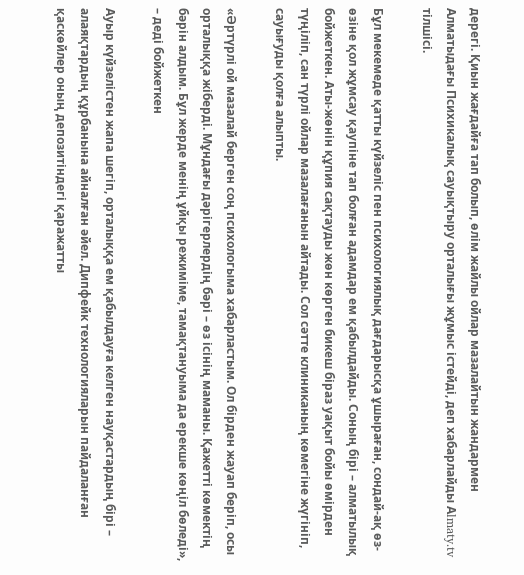дерегі. Қиын жағдайға тап болып, өлім жайлы ойлар мазалайтын жандармен Алматыдағы Психикалық сауықтыру орталығы жұмыс істейді, деп хабарлайды Аlmaty.tv тілшісі.

Бұл мекемеде қатты күйзеліс пен психологиялық дағдарысқа ұшыраған, сондай-ақ өз-өзіне қол жұмсау қаупіне тап болған адамдар ем қабылдайды. Соның бірі – алматылық бойжеткен. Аты-жөнін құпия сақтауды жөн көрген бикеш біраз уақыт бойы өмірден түңіліп, сан түрлі ойлар мазалағанын айтады. Сол сәтте клиниканың көмегіне жүгініп, сауығуды қолға алыпты.

«Әртүрлі ой мазалай берген соң психологыма хабарластым. Ол бірден жауап беріп, осы орталыққа жіберді. Мұндағы дәрігерлердің бәрі – өз ісінің маманы. Қажетті көмектің бәрін алдым. Бұл жерде менің ұйқы режиміме, тамақтануыма да ерекше көңіл бөледі», – деді бойжеткен

Ауыр күйзелістен жапа шегіп, орталыққа ем қабылдауға келген науқастардың бірі – алаяқтардың құрбанына айналған әйел. Дипфейк технологияларын пайдаланған қаскөйлер оның депозитіндегі қаражатты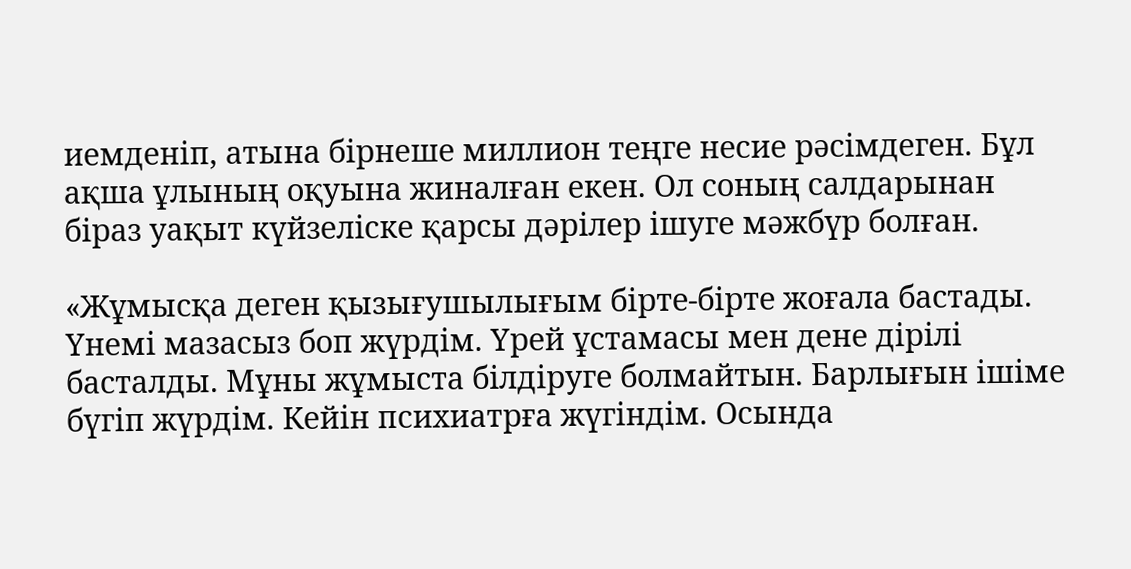иемденіп, атына бірнеше миллион теңге несие рәсімдеген. Бұл ақша ұлының оқуына жиналған екен. Ол соның салдарынан біраз уақыт күйзеліске қарсы дәрілер ішуге мәжбүр болған.

«Жұмысқа деген қызығушылығым бірте-бірте жоғала бастады. Үнемі мазасыз боп жүрдім. Үрей ұстамасы мен дене дірілі басталды. Мұны жұмыста білдіруге болмайтын. Барлығын ішіме бүгіп жүрдім. Кейін психиатрға жүгіндім. Осында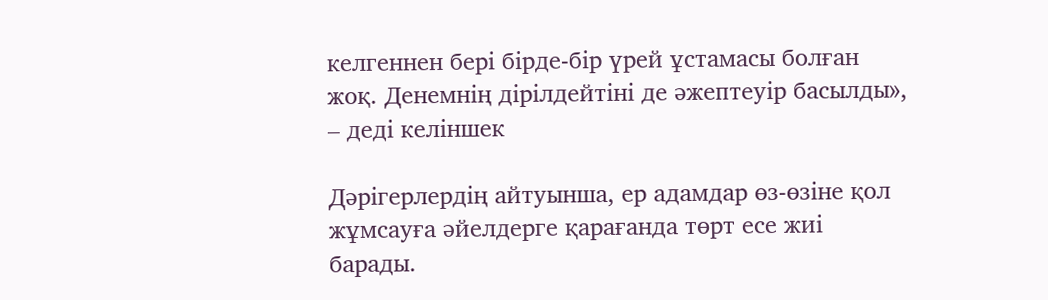келгеннен бері бірде-бір үрей ұстамасы болған жоқ. Денемнің дірілдейтіні де әжептеуір басылды», – деді келіншек

Дәрігерлердің айтуынша, ер адамдар өз-өзіне қол жұмсауға әйелдерге қарағанда төрт есе жиі барады.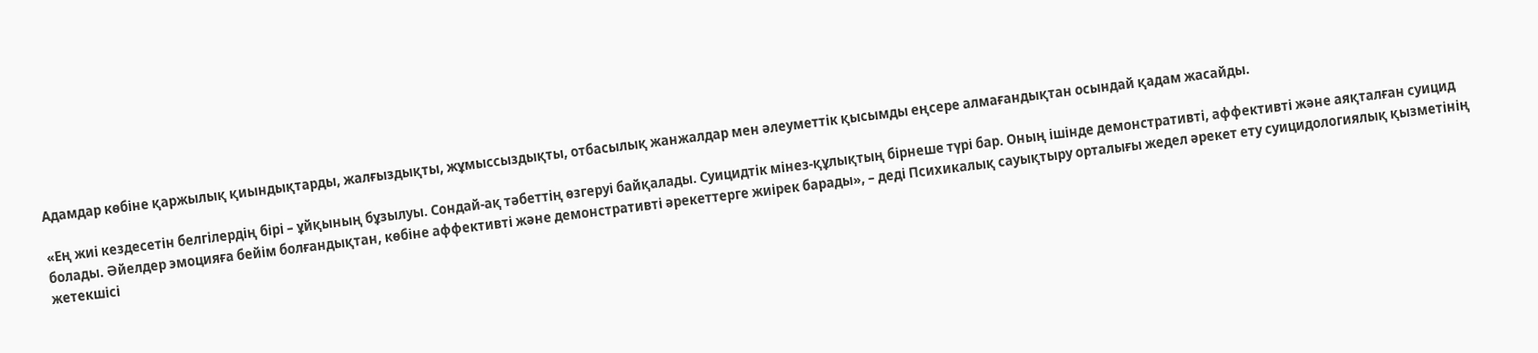Адамдар көбіне қаржылық қиындықтарды, жалғыздықты, жұмыссыздықты, отбасылық жанжалдар мен әлеуметтік қысымды еңсере алмағандықтан осындай қадам жасайды.

«Ең жиі кездесетін белгілердің бірі – ұйқының бұзылуы. Сондай-ақ тәбеттің өзгеруі байқалады. Суицидтік мінез-құлықтың бірнеше түрі бар. Оның ішінде демонстративті, аффективті және аяқталған суицид болады. Әйелдер эмоцияға бейім болғандықтан, көбіне аффективті және демонстративті әрекеттерге жиірек барады», – деді Психикалық сауықтыру орталығы жедел әрекет ету суицидологиялық қызметінің жетекшісі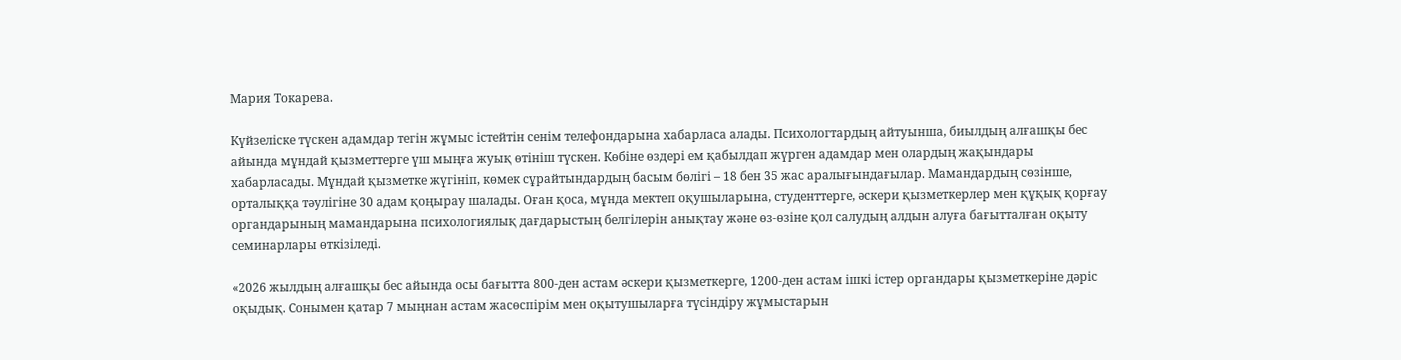Мария Токарева.

Күйзеліске түскен адамдар тегін жұмыс істейтін сенім телефондарына хабарласа алады. Психологтардың айтуынша, биылдың алғашқы бес айында мұндай қызметтерге үш мыңға жуық өтініш түскен. Көбіне өздері ем қабылдап жүрген адамдар мен олардың жақындары хабарласады. Мұндай қызметке жүгініп, көмек сұрайтындардың басым бөлігі – 18 бен 35 жас аралығындағылар. Мамандардың сөзінше, орталыққа тәулігіне 30 адам қоңырау шалады. Оған қоса, мұнда мектеп оқушыларына, студенттерге, әскери қызметкерлер мен құқық қорғау органдарының мамандарына психологиялық дағдарыстың белгілерін анықтау және өз-өзіне қол салудың алдын алуға бағытталған оқыту семинарлары өткізіледі.

«2026 жылдың алғашқы бес айында осы бағытта 800-ден астам әскери қызметкерге, 1200-ден астам ішкі істер органдары қызметкеріне дәріс оқыдық. Сонымен қатар 7 мыңнан астам жасөспірім мен оқытушыларға түсіндіру жұмыстарын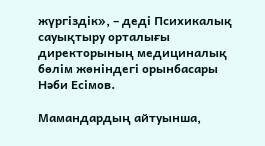жүргіздік», – деді Психикалық сауықтыру орталығы директорының медициналық бөлім жөніндегі орынбасары Нәби Есімов.

Мамандардың айтуынша,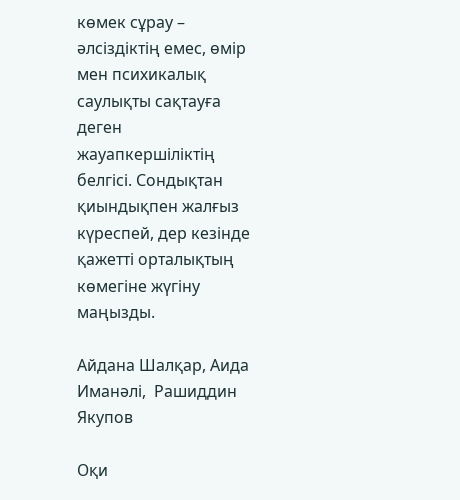көмек сұрау – әлсіздіктің емес, өмір мен психикалық саулықты сақтауға деген жауапкершіліктің белгісі. Сондықтан қиындықпен жалғыз күреспей, дер кезінде қажетті орталықтың көмегіне жүгіну маңызды.

Айдана Шалқар, Аида Иманәлі,  Рашиддин Якупов

Оқи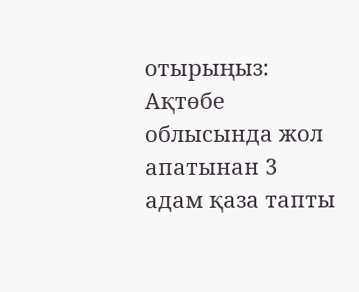отырыңыз: Ақтөбе облысында жол апатынан 3 адам қаза тапты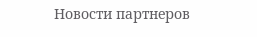Новости партнеров